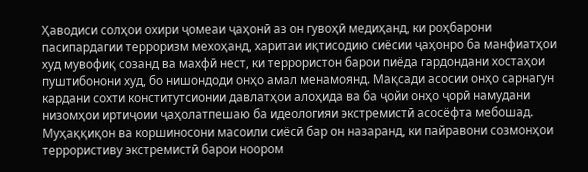Ҳаводиси солҳои охири ҷомеаи ҷаҳонӣ аз он гувоҳӣ медиҳанд, ки роҳбарони пасипардагии терроризм мехоҳанд, харитаи иқтисодию сиёсии ҷаҳонро ба манфиатҳои худ мувофиқ созанд ва махфӣ нест, ки террористон барои пиёда гардондани хостаҳои пуштибонони худ, бо нишондоди онҳо амал менамоянд. Мақсади асосии онҳо сарнагун кардани сохти конститутсионии давлатҳои алоҳида ва ба ҷойи онҳо ҷорӣ намудани низомҳои иртиҷоии ҷаҳолатпешаю ба идеологияи экстремистӣ асосёфта мебошад.
Муҳаққиқон ва коршиносони масоили сиёсӣ бар он назаранд, ки пайравони созмонҳои террористиву экстремистӣ барои ноором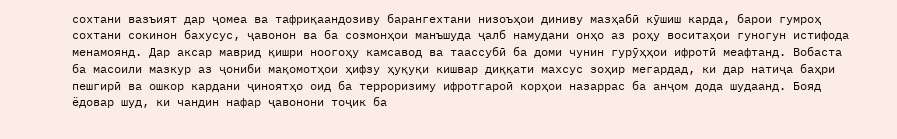сохтани вазъият дар ҷомеа ва тафриқаандозиву барангехтани низоъҳои диниву мазҳабӣ кӯшиш карда, барои гумроҳ сохтани сокинон бахусус, ҷавонон ва ба созмонҳои манъшуда ҷалб намудани онҳо аз роҳу воситаҳои гуногун истифода менамоянд. Дар аксар маврид қишри ноогоҳу камсавод ва таассубӣ ба доми чунин гурӯҳҳои ифротӣ меафтанд. Вобаста ба масоили мазкур аз ҷониби мақомотҳои ҳифзу ҳуқуқи кишвар диққати махсус зоҳир мегардад, ки дар натиҷа баҳри пешгирӣ ва ошкор кардани ҷиноятҳо оид ба терроризиму ифротгароӣ корҳои назаррас ба анҷом дода шудаанд. Бояд ёдовар шуд, ки чандин нафар ҷавонони тоҷик ба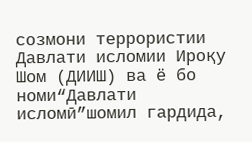созмони террористии Давлати исломии Ироқу Шом (ДИИШ) ва ё бо номи“Давлати исломӣ”шомил гардида,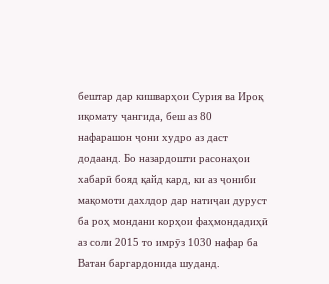бештар дар кишварҳои Сурия ва Ироқ иқомату ҷангида, беш аз 80 нафарашон ҷони худро аз даст додаанд. Бо назардошти расонаҳои хабарӣ бояд қайд кард, ки аз ҷониби мақомоти дахлдор дар натиҷаи дуруст ба роҳ мондани корҳои фаҳмондадиҳӣ аз соли 2015 то имрӯз 1030 нафар ба Ватан баргардонида шуданд.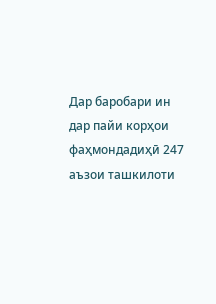Дар баробари ин дар пайи корҳои фаҳмондадиҳӣ 247 аъзои ташкилоти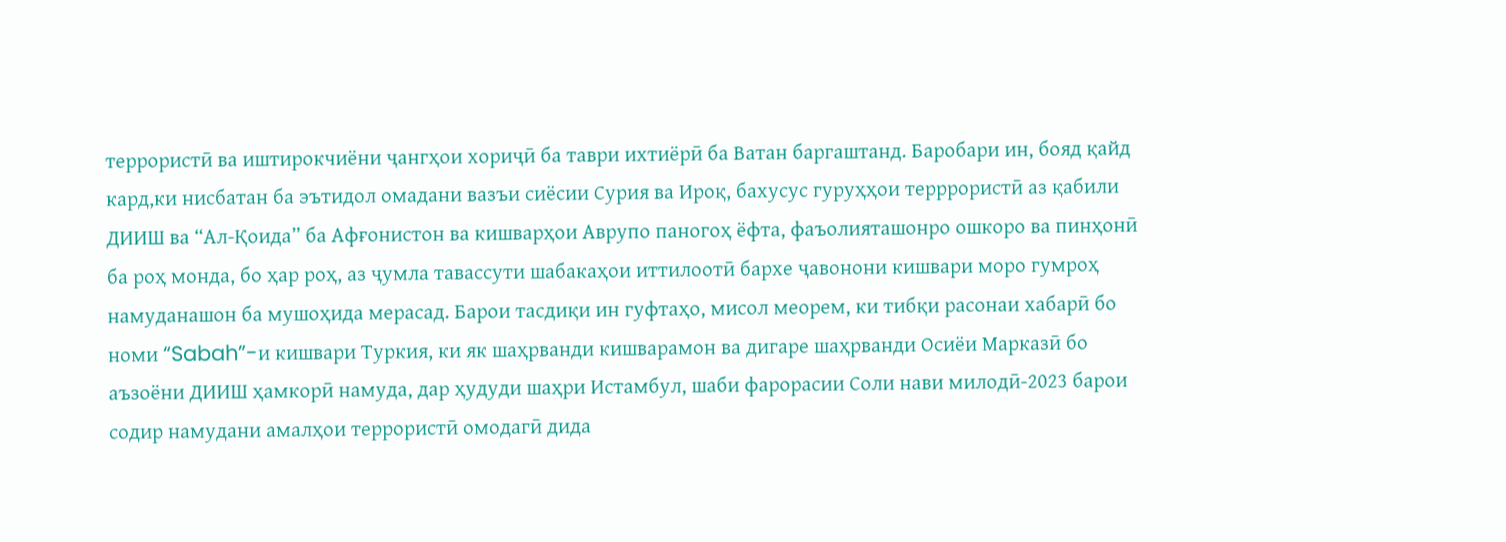террористӣ ва иштирокчиёни ҷангҳои хориҷӣ ба таври ихтиёрӣ ба Ватан баргаштанд. Баробари ин, бояд қайд кард,ки нисбатан ба эътидол омадани вазъи сиёсии Сурия ва Ироқ, бахусус гуруҳҳои терррористӣ аз қабили ДИИШ ва “Ал-Қоида” ба Афғонистон ва кишварҳои Аврупо паногоҳ ёфта, фаъолияташонро ошкоро ва пинҳонӣ ба роҳ монда, бо ҳар роҳ, аз ҷумла тавассути шабакаҳои иттилоотӣ бархе ҷавонони кишвари моро гумроҳ намуданашон ба мушоҳида мерасад. Барои тасдиқи ин гуфтаҳо, мисол меорем, ки тибқи расонаи хабарӣ бо номи “Sabah”-и кишвари Туркия, ки як шаҳрванди кишварамон ва дигаре шаҳрванди Осиёи Марказӣ бо аъзоёни ДИИШ ҳамкорӣ намуда, дар ҳудуди шаҳри Истамбул, шаби фарорасии Соли нави милодӣ-2023 барои содир намудани амалҳои террористӣ омодагӣ дида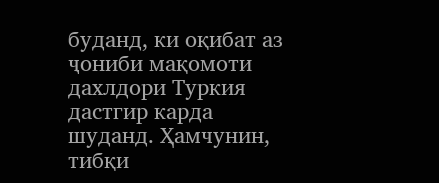буданд, ки оқибат аз ҷониби мақомоти дахлдори Туркия дастгир карда шуданд. Ҳамчунин, тибқи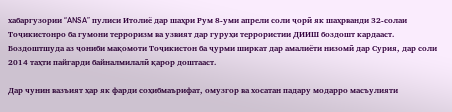хабаргузории “ANSA” пулиси Итолиё дар шаҳри Рум 8-уми апрели соли ҷорӣ як шаҳрванди 32-солаи Тоҷикистонро ба гумони терроризм ва узвият дар гуруҳи террористии ДИИШ боздошт кардааст. Боздоштшуда аз ҷониби мақомоти Тоҷикистон ба ҷурми ширкат дар амалиёти низомӣ дар Сурия, дар соли 2014 таҳти пайгарди байналмилалӣ қарор доштааст.

Дар чунин вазъият ҳар як фарди соҳибмаърифат, омузгор ва хосатан падару модарро масъулияти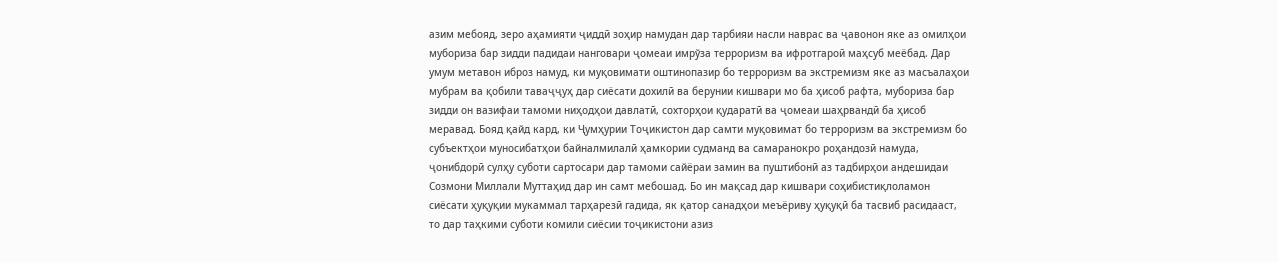азим мебояд, зеро аҳамияти ҷиддӣ зоҳир намудан дар тарбияи насли наврас ва ҷавонон яке аз омилҳои мубориза бар зидди падидаи нанговари ҷомеаи имрўза терроризм ва ифротгароӣ маҳсуб меёбад. Дар умум метавон иброз намуд, ки муқовимати оштинопазир бо терроризм ва экстремизм яке аз масъалаҳои мубрам ва қобили таваҷҷуҳ дар сиёсати дохилӣ ва берунии кишвари мо ба ҳисоб рафта, мубориза бар зидди он вазифаи тамоми ниҳодҳои давлатӣ, сохторҳои қударатӣ ва ҷомеаи шаҳрвандӣ ба ҳисоб меравад. Бояд қайд кард, ки Ҷумҳурии Тоҷикистон дар самти муқовимат бо терроризм ва экстремизм бо субъектҳои муносибатҳои байналмилалӣ ҳамкории судманд ва самаранокро роҳандозӣ намуда, ҷонибдорӣ сулҳу суботи сартосари дар тамоми сайёраи замин ва пуштибонӣ аз тадбирҳои андешидаи Созмони Миллали Муттаҳид дар ин самт мебошад. Бо ин мақсад дар кишвари соҳибистиқлоламон сиёсати ҳуқуқии мукаммал тарҳарезӣ гадида, як қатор санадҳои меъёриву ҳуқуқӣ ба тасвиб расидааст, то дар таҳкими суботи комили сиёсии тоҷикистони азиз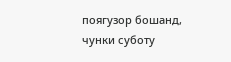поягузор бошанд, чунки суботу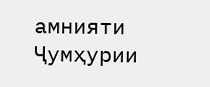амнияти Ҷумҳурии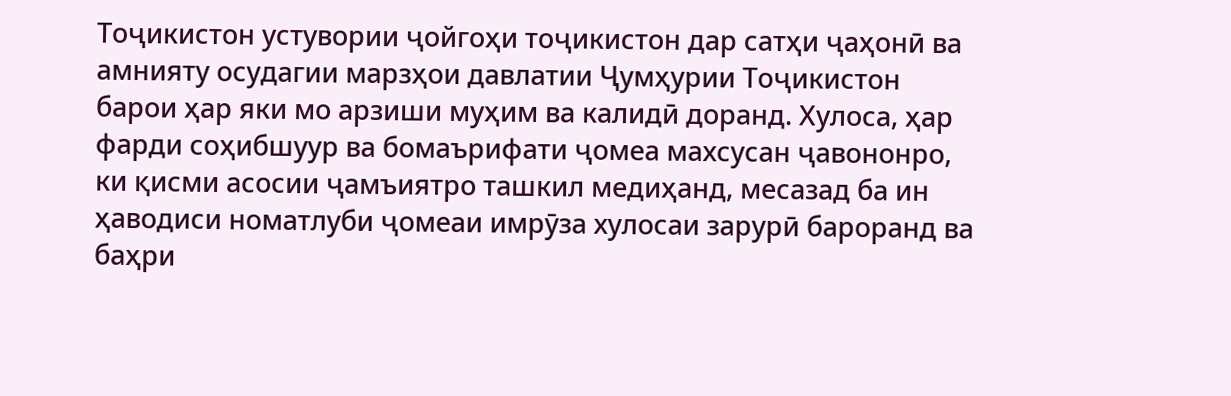Тоҷикистон устувории ҷойгоҳи тоҷикистон дар сатҳи ҷаҳонӣ ва амнияту осудагии марзҳои давлатии Ҷумҳурии Тоҷикистон барои ҳар яки мо арзиши муҳим ва калидӣ доранд. Хулоса, ҳар фарди соҳибшуур ва бомаърифати ҷомеа махсусан ҷавононро, ки қисми асосии ҷамъиятро ташкил медиҳанд, месазад ба ин ҳаводиси номатлуби ҷомеаи имрӯза хулосаи зарурӣ бароранд ва баҳри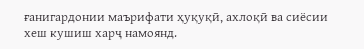ғанигардонии маърифати ҳуқуқӣ, ахлоқӣ ва сиёсии хеш кушиш харҷ намоянд.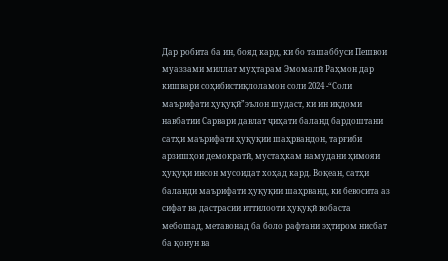Дар робита ба ин, бояд кард, ки бо ташаббуси Пешвои муаззами миллат муҳтарам Эмомалӣ Раҳмон дар кишвари соҳибистиқлоламон соли 2024 -“Соли маърифати ҳуқуқӣ”эълон шудаст, ки ин иқдоми навбатии Сарвари давлат ҷиҳати баланд бардоштани сатҳи маърифати ҳуқуқии шаҳрвандон, тарғиби арзишҳои демократӣ, мустаҳкам намудани ҳимояи ҳуқуқи инсон мусоидат хоҳад кард. Воқеан, сатҳи баланди маърифати ҳуқуқии шаҳрванд, ки бевосита аз сифат ва дастрасии иттилооти ҳуқуқӣ вобаста мебошад, метавонад ба боло рафтани эҳтиром нисбат ба қонун ва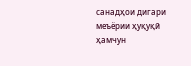санадҳои дигари меъёрии ҳуқуқӣ ҳамчун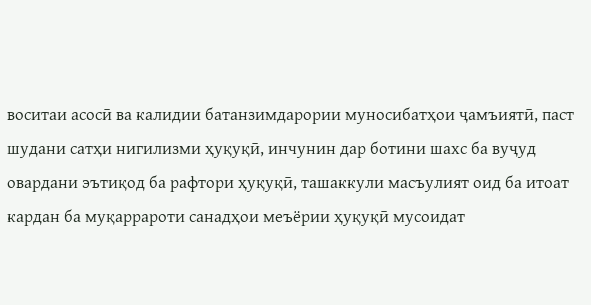воситаи асосӣ ва калидии батанзимдарории муносибатҳои ҷамъиятӣ, паст шудани сатҳи нигилизми ҳуқуқӣ, инчунин дар ботини шахс ба вуҷуд овардани эътиқод ба рафтори ҳуқуқӣ, ташаккули масъулият оид ба итоат кардан ба муқаррароти санадҳои меъёрии ҳуқуқӣ мусоидат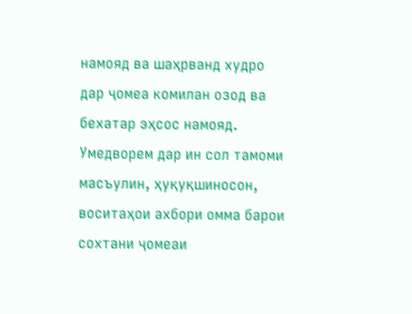намояд ва шаҳрванд худро дар ҷомеа комилан озод ва бехатар эҳсос намояд. Умедворем дар ин сол тамоми масъулин, ҳуқуқшиносон, воситаҳои ахбори омма барои сохтани ҷомеаи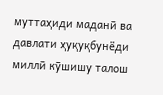муттаҳиди маданӣ ва давлати ҳуқуқбунёди миллӣ кӯшишу талош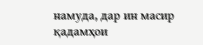намуда, дар ин масир қадамҳои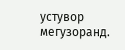устувор мегузоранд.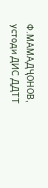Ф.МАМАДҶОНОВ,
устоди ДИС ДДТТ